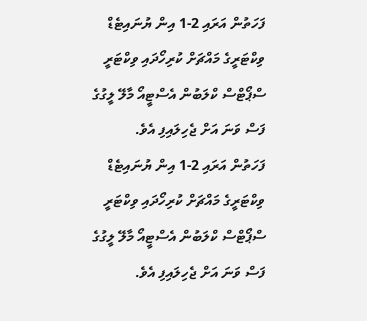ފަހަތުން އަރައި 2-1 އިން ޔުނައިޓެޑް ވިކްޓަރީގެ މައްޗަށް ކުރިހޯދައި ވިކްޓަރީ ސްޕޯޓްސް ކްލަބުން އެސްޓީއޯ މާލޭ ލީގުގެ ފަސް ވަނަ އަށް ޖެހިލައިފި އެވެ.
ފަހަތުން އަރައި 2-1 އިން ޔުނައިޓެޑް ވިކްޓަރީގެ މައްޗަށް ކުރިހޯދައި ވިކްޓަރީ ސްޕޯޓްސް ކްލަބުން އެސްޓީއޯ މާލޭ ލީގުގެ ފަސް ވަނަ އަށް ޖެހިލައިފި އެވެ.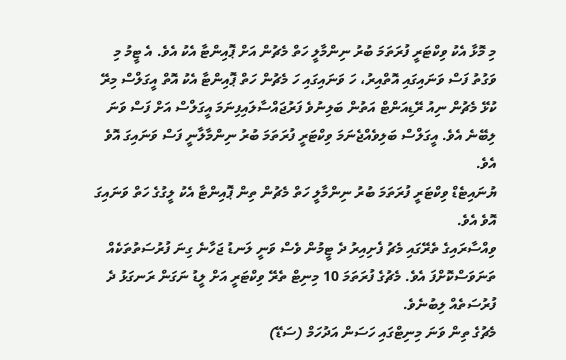މި މޮޅާ އެކު ވިކްޓަރީ ފުރަތަމަ ބުރު ނިންމާލީ ހަތް މެޗުން އަށް ޕޮއިންޓާ އެކު އެވެ. އެ ޓީމު މި ވަގުތު ފަސް ވަނައިގައި އޮތްއިރު، ހަ ވަނައިގައި ހަ މެޗުން ހަތް ޕޮއިންޓާ އެކު އޮތް އީގަލްސް މިރޭ ކުޅޭ މެޗުން ނިއު ރޭޑިއަންޓް އަތުން ބަލިނުވެ ފަރުޖައްސާލައިފިނަމަ އީގަލްސް އަށް ފަސް ވަނަ ލިބޭނެ އެވެ. އީގަލްސް ބަލިވެއްޖެނަމަ ވިކްޓަރީ ފުރަތަމަ ބުރު ނިންމާލާނީ ފަސް ވަނައިގަ އޮވެ އެވެ.
ޔުނައިޓެޑް ވިކްޓަރީ ފުރަތަމަ ބުރު ނިންމާލީ ހަތް މެޗުން ތިން ޕޮއިންޓާ އެކު ލީގުގެ ހަތް ވަނައިގަ އޮވެ އެވެ.
ވިއްސާރައިގެ ތެރޭގައި މެޗު ފެށިއިރު ދެ ޓީމުން ވެސް ވަނީ ލަނޑު ޖަހާނެ ގިނަ ފުރުސަތުތަކެއް ތަނަވަސްކޮށްފަ އެވެ. މެޗުގެ ފުރަތަމަ 10 މިނިޓް ތެރޭ ވިކްޓަރީ އަށް ލީޑު ނަގަން ރަނގަޅު ދެ ފުރުސަތެއް ލިބުނެވެ.
މެޗުގެ ތިން ވަނަ މިނިޓްގައި ހަސަން އަދުހަމް (ސަޑޭ)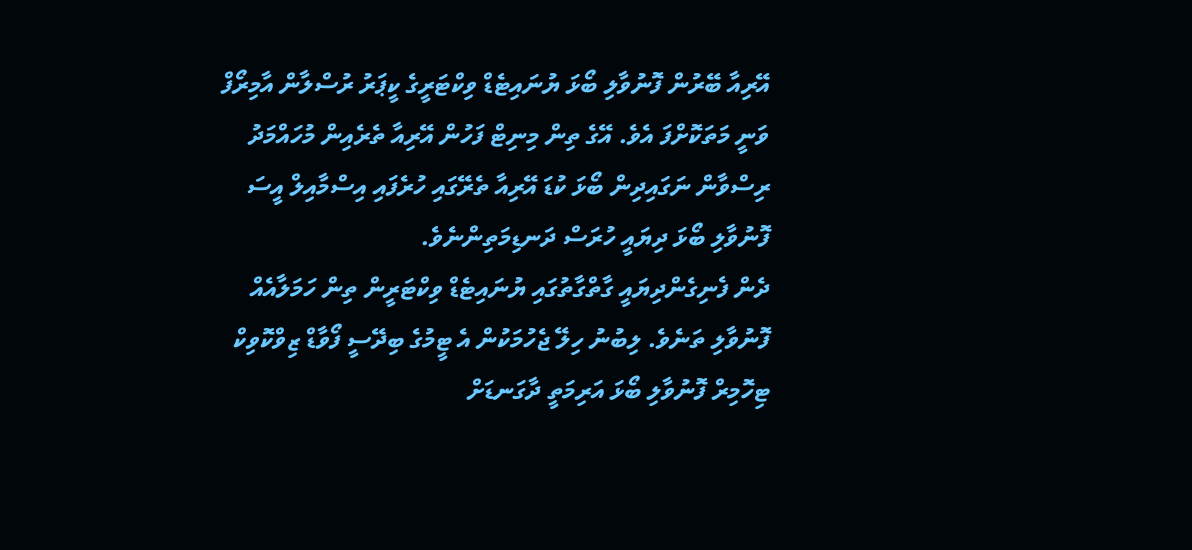އޭރިއާ ބޭރުން ފޮނުވާލި ބޯޅަ ޔުނައިޓެޑް ވިކްޓަރީގެ ކީޕަރު ރުސްލާން އާމިރޯފް ވަނީ މަތަކޮށްފަ އެވެ. އޭގެ ތިން މިނިޓް ފަހުން އޭރިއާ ތެރެއިން މުހައްމަދު ރިސްވާން ނަގައިދިން ބޯޅަ ކުޑަ އޭރިއާ ތެރޭގައި ހުރެފައި އިސްމާއިލް އީސަ ފޮނުވާލި ބޯޅަ ދިޔައީ ހުރަސް ދަނޑިމަތިންނެވެ.
ދެން ފެނިގެންދިޔައީ ގާތްގާތުގައި ޔުނައިޓެޑް ވިކްޓަރީން ތިން ހަމަލާއެއް ފޮނުވާލި ތަނެވެ. ލިބުނު ހިލޭ ޖެހުމަކުން އެ ޓީމުގެ ބިދޭސީ ފޯވާޑް ޒިވްކޮވިކް ޓިހޮމިރް ފޮނުވާލި ބޯޅަ އަރިމަތީ ދާގަނޑަށް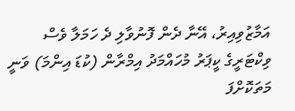އަމާޒުވިއިރު، އޭނާ ދެން ފޮނުވާލި ދެ ހަމަލާ ވެސް ވިކްޓަރީގެ ކީޕަރު މުހައްމަދު އިމްރާން (ކުޑަ އިންމަ) ވަނީ މަތަކޮށްފަ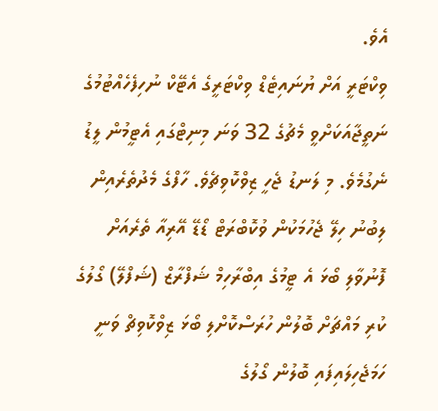އެވެ.
ވިކްޓަރީ އަށް ޔުނައިޓެޑް ވިކްޓަރީގެ އެޓޭކް ނުހިފެހެއްޓުމުގެ ނަތީޖާއަކަށްވީ މެޗުގެ 32 ވަނަ މިނިޓްގައި އެޓީމުން ލީޑު ނެގުމެވެ. މި ލަނޑު ޖެހީ ޒިވްކޮވިޗެވެ. ހާފްގެ މެދުތެރެއިން ލިބުނު ހިލޭ ޖެހުމަކުން ވުކޮބްރަޓް ޑޯޑޭ އޭރިއާ ތެރެއަށް ފޮނުވާލި ބޯޅަ އެ ޓީމުގެ އިބްރާހިމް ޝަފްރާޒް (ޝަފްލޭ) ގޯލުގެ ކުރި މައްޗަށް ބޮލުން ހުރަސްކޮށްލި ބޯޅަ ޒިވްކޮވިޗް ވަނީ ހަމަޖެހިލައިފައި ބޮލުން ގޯލުގެ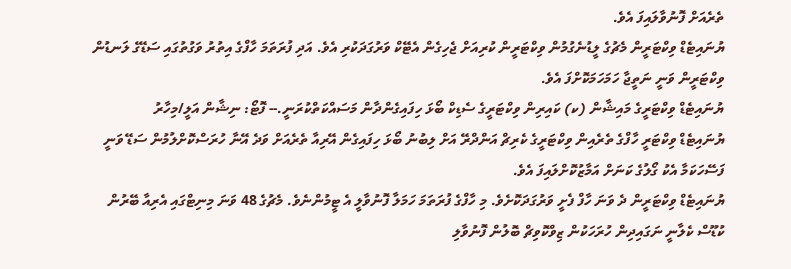ތެރެއަށް ފޮނުވާލައިފަ އެވެ.
ޔުނައިޓެޑް ވިކްޓަރީން މެޗުގެ ލީޑުނެގުމުން ވިކްޓަރީން ކުރިއަށް ޖެހިގެން އެޓޭކް ވަރުގަދަކުރި އެވެ. އަދި ފުރަތަމަ ހާފްގެ އިތުރު ވަގުތުގައި ސަޑޭގެ ލަނޑުން ވިކްޓަރީން ވަނީ ނަތީޖާ ހަމަހަމަކޮށްފަ އެވެ.
ޔުނައިޓެޑް ވިކްޓަރީގެ މައިޝާން (ކ) ކައިރިން ވިކްޓަރީގެ ސެޑިކް ބޯޅަ ހިފައިގެންދާން މަސައްކަތްކުރަނީ.-- ފޮޓޯ: ނިޝާން އަލީ/މިހާރު
ޔުނައިޓެޑް ވިކްޓަރީ ހާފްގެ ތެރެއިން ވިކްޓަރީގެ ކެރިޗް އަންދްރޭ އަށް ލިބުނު ބޯޅަ ހިފައިގެން އޭރިއާ ތެރެއަށް ވަދެ އޭނާ ހުރަސްކޮށްލުމުން ސަޑޭ ވަނީ ފަސޭހަކަމާ އެކު ގޯލުގެ ކަނަށް އަމާޒުކޮށްލައިފަ އެވެ.
ޔުނައިޓެޑް ވިކްޓަރީން ދެ ވަނަ ހާފް ފެށީ ވަރުގަދަކޮށެވެ. މި ހާފްގެ ފުރަތަމަ ހަމަލާ ފޮނުވާލީ އެ ޓީމުންނެވެ. މެޗުގެ 48 ވަނަ މިނިޓްގައި އެރިއާ ބޭރުން ކުޑޫސް ކެލާނީ ނަގައިދިން ހުރަހަކުން ޒިވްކޮވިޗް ބޮލުން ފޮނުވާލި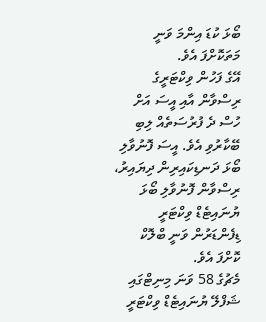ބޯޅަ ކުޑަ އިންމަ ވަނީ މަތަކޮށްފަ އެވެ.
އޭގެ ފަހުން ވިކްޓަރީގެ ރިސްވާން އާއި އީސަ އަށް ހުސް ދެ ފުރުސަތެއް ލިބި ބޭކާރުވި އެވެ. އީސަ ފޮނުވާލި ބޯޅަ ދަނޑިކައިރިން ދިޔައިރު، ރިސްވާން ފޮނުވާލި ބޯޅަ ޔުނައިޓެޑް ވިކްޓަރީ ޑިފެންޑަރުން ވަނީ ބްލޮކް ކޮށްފަ އެވެ.
މެޗުގެ 58 ވަނަ މިނިޓްގައި ޝަފްލޭ ޔުނައިޓެޑް ވިކްޓަރީ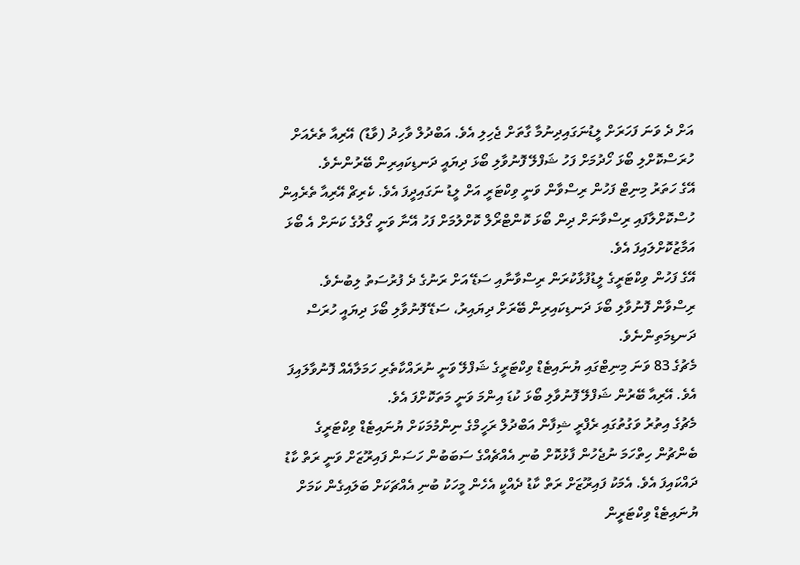އަށް ދެ ވަނަ ފަހަރަށް ލީޑުނަގައިދިނުމާ ގާތަށް ޖެހިލި އެވެ. އަބްދުލް ވާހިދު (ވާޑު) އޭރިއާ ތެރެއަށް ހުރަސްކޮށްލި ބޯޅަ ހޯދުމަށް ފަހު ޝަފްލޭ ފޮނުވާލި ބޯޅަ ދިޔައީ ދަނޑިކައިރިން ބޭރުންނެވެ.
އޭގެ ހަތަރު މިނިޓް ފަހުން ރިސްވާން ވަނީ ވިކްޓަރީ އަށް ލީޑު ނަގައިދީފަ އެވެ. ކެރިޗް އޭރިއާ ތެރެއިން ހުސްކޮށްލާފައި ރިސްވާނަށް ދިން ބޯޅަ ކޮންޓްރޯލް ކޮށްލުމަށް ފަހު އޭނާ ވަނީ ގޯލުގެ ކަނަށް އެ ބޯޅަ އަމާޒުކޮށްލައިފަ އެވެ.
އޭގެ ފަހުން ވިކްޓަރީގެ ލީޑުފުޅާކުރަން ރިސްވާނާއި ސަޑޭ އަށް ރަނުގެ ދެ ފުރުސަތު ލިބުނެވެ. ރިސްވާން ފޮނުވާލި ބޯޅަ ދަނޑިކައިރިން ބޭރަށް ދިޔައިރު، ސަޑޭ ފޮނުވާލި ބޯޅަ ދިޔައީ ހުރަސް ދަނޑިމަތިންނެވެ.
މެޗުގެ 83 ވަނަ މިނިޓްގައި ޔުނައިޓެޑް ވިކްޓަރީގެ ޝަފްލޭ ވަނީ ނުރައްކާތެރި ހަމަލާއެއް ފޮނުވާލައިފަ އެވެ. އޭރިއާ ބޭރުން ޝަފްލޭ ފޮނުވާލި ބޯޅަ ކުޑަ އިންމަ ވަނީ މަތަކޮށްފަ އެވެ.
މެޗުގެ އިތުރު ވަގުތުގައި ރެފްރީ ޝިފާން އަބްދުލް ރަހީމްގެ ނިންމުމަކަށް ޔުނައިޓެޑް ވިކްޓަރީގެ ބެންޗުން ހިތްހަމަ ނުޖެހުން ފާޅުކޮށް ބުނި އެއްޗެއްގެ ސަބަބުން ހަސަން ފައިރޫޒަށް ވަނީ ރަތް ކާޑު ދައްކައިފަ އެވެ. އެމަކު ފައިރޫޒަށް ރަތް ކާޑު ދެއްކީ އެހެން މީހަކު ބުނި އެއްޗަކަށް ބަލައިގެން ކަމަށް ޔުނައިޓެޑް ވިކްޓަރީން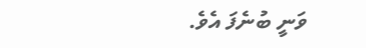ވަނީ ބުނެފަ އެވެ.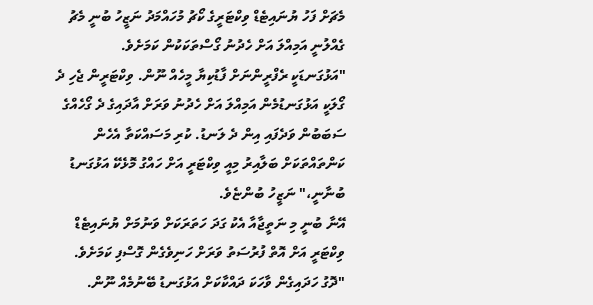މެޗަށް ފަހު ޔުނައިޓެޑް ވިކްޓަރީގެ ކޯޗު މުހައްމަދު ނަޒީހު ބުނީ މެޗު ގެއްލުނީ އަމިއްލަ އަށް ހެދުނު ގޯސްތަކަކުން ކަމަށެވެ.
"އަޅުގަނޑަކީ ރެފްރީންނަށް ފާޑުކިޔާ މީހެއް ނޫން. ވިކްޓަރީން ޖެހި ދެ ގޯލަކީ އަޅުގަނޑުމެން އަމިއްލަ އަށް ހެދުނު ވަރަށް އާދައިގެ ދެ ގޯހެއްގެ ސަބަބުން ވަދެފައި އިން ދެ ލަނޑު. ކުރި މަސައްކަތާ އެހެން ކަންތައްތަކަށް ބަލާއިރު މިއީ ވިކްޓަރީ އަށް ހައްގު މޮޅެކޭ އަޅުގަނޑު ބުނާނީ،" ނަޒީހު ބުންޏެވެ.
އޭނާ ބުނީ މި ނަތީޖާއާ އެކު ގަދަ ހަތަރަކަށް ވަނުމަށް ޔުނައިޓެޑް ވިކްޓަރީ އަށް އޮތް ފުރުސަތު ވަރަށް ހަނިވެގެން ގޮސްފި ކަމަށެވެ.
"ދޮގު ހަދައިގެން ވާހަކަ ދައްކާކަށް އަޅުގަނޑު ބޭނުމެއް ނޫން.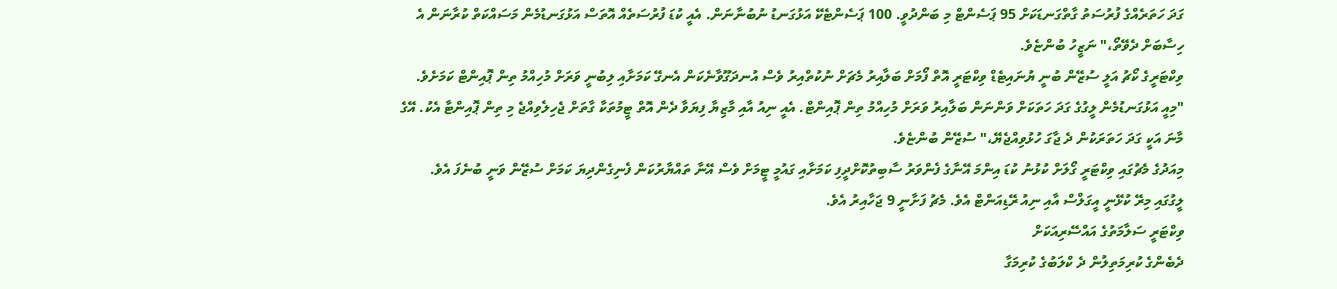ގަދަ ހަތަރެއްގެ ފުރުސަތު ގާތްގަނޑަކަށް 95 ޕަސެންޓް މި ބަންދުވީ. 100 ޕަސެންޓެކޭ އަޅުގަނޑު ނުބުނާނަން. އެއީ ކުޑަ ފުރުސަތެއް އޮތަސް އަޅުގަނޑުމެން މަސައްކަތް ކުރާނަން އެ ހިސާބަށް ދެވޭތޯ،" ނަޒީހު ބުންޏެވެ.
ވިކްޓަރީގެ ކޯޗު އަލީ ސުޒޭން ބުނީ ޔުނައިޓެޑް ވިކްޓަރީ އޮތް ފޯމަށް ބަލާއިރު މެޗަށް ނުކުތްއިރު ވެސް އުނދަގޫވާނެކަން އެނގޭ ކަމަށާއި ލިބުނީ ވަރަށް މުހިއްމު ތިން ޕޮއިންޓް ކަމަށެވެ.
"މިއީ އަޅުގަނޑުމެން ލީގުގެ ގަދަ ހަތަކަށް ވަންނަން ބަލާއިރު ވަރަށް މުހިއްމު ތިން ޕޮއިންޓް. އެއީ ނިއު އާއި މާޒިޔާ ފިޔަވާ ދެން އޮތް ޓީމުތަކާ ގާތަށް ޖެހިލެވިއްޖެ މި ތިން ޕޮއިންޓާ އެކު. އޭގެ މާނަ އަކީ ގަދަ ހަތަރަކުން ދެ ޖާގަ ހުޅުވިއްޖެޔޭ،" ސުޒޭން ބުންޏެވެ.
މިއަދުގެ މެޗުގައި ވިކްޓަރީ ގޯލަށް ކުޅުނު ކުޑަ އިންމަ އޭނާގެ ފެންވަރު ސާބިތުކޮށްދީފި ކަމަށާއި ގައުމީ ޓީމަށް ވެސް އޭނާ ތައްޔާރުކަން ފެނިގެންދިޔަ ކަމަށް ސުޒޭން ވަނީ ބުނެފަ އެވެ.
ލީގުގައި މިރޭ ކުޅޭނީ އީގަލްސް އާއި ނިއު ރޭޑިއަންޓް އެވެ. މެޗު ފަށާނީ 9 ޖަހާއިރު އެވެ.
ވިކްޓަރީ ސަލާމަތުގެ އައްސޭރިއަކަށް
ދެބެންގެ ކުރިމަތިލުން ދެ ކްލަބުގެ ކުރިމަގާ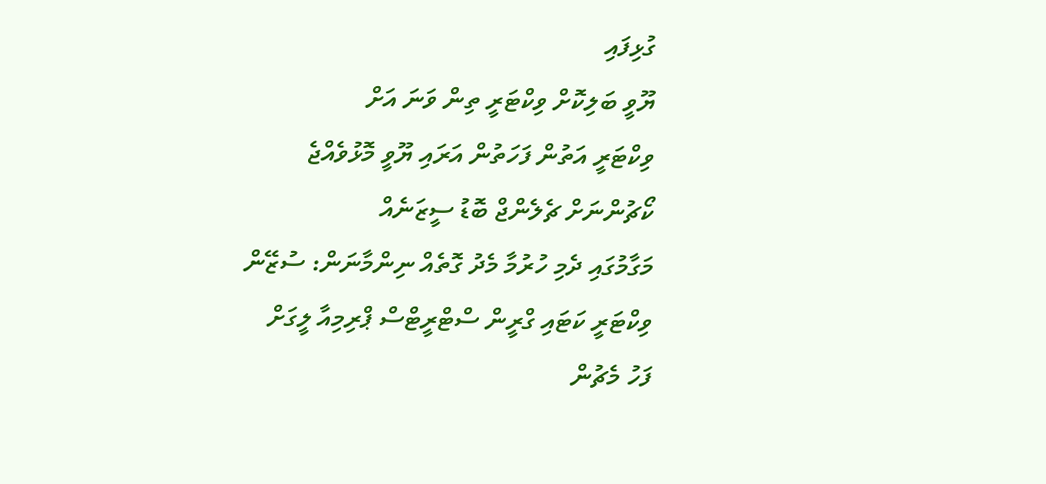ގުޅިފައި
ޔޫވީ ބަލިކޮށް ވިކްޓަރީ ތިން ވަނަ އަށް
ވިކްޓަރީ އަތުން ފަހަތުން އަރައި ޔޫވީ މޮޅުވެއްޖެ
ކޯޗުންނަށް ޗެލެންޖް ބޮޑު ސީޒަނެއް
މަގާމުގައި ދެމި ހުރުމާ މެދު ގޮތެއް ނިންމާނަން: ސުޒޭން
ވިކްޓަރީ ކަޓައި ގްރީން ސްޓްރީޓްސް ޕްރިމިއާ ލީގަށް
ފަހު މެޗުން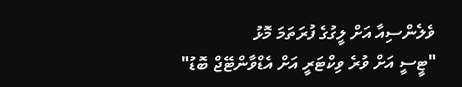ވެލެންސިއާ އަށް ލީގުގެ ފުރަތަމަ މޮޅު
"ޓީސީ އަށް ވުރެ ވިކްޓަރީ އަށް އެޑްވާންޓޭޖް ބޮޑު"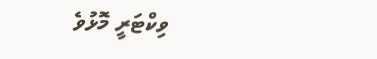ވިކްޓަރީ މޮޅުވެ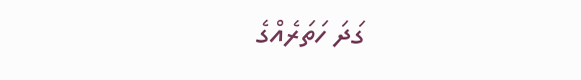ގަދަ ހަތަރެއްގެ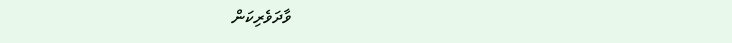ވާދަވެރިކަން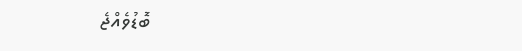ބޮޑުވެއްޖެ